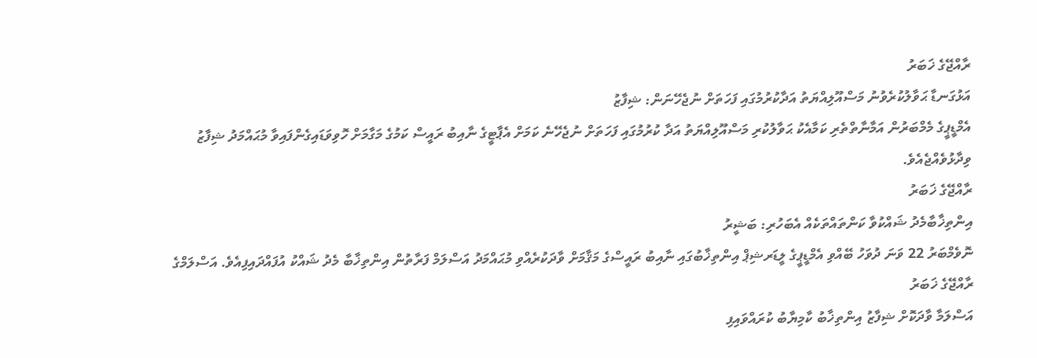ރާއްޖޭގެ ޚަބަރު
އަޅުގަނޑާ ޙަވާލުކުރެވުނު މަސްއޫލިއްޔަތު އަދާކުރުމުގައި ފަހަތަށް ނުޖެހޭނަން: ޝިފާޒު
އެމްޑީޕީގެ މެމްބަރުން އަމާނާތްތެރި ކަމާއެކު ޙަވާލުކުރި މަސްއޫލިއްޔަތު އަދާ ކުރުމުގައި ފަހަތަށް ނުޖެހޭނެ ކަމަށް އެޕާޓީގެ ނާއިބު ރައީސް ކަމުގެ މަގާމަށް ހޮވިވަޑައިގެންފައިވާ މުޙައްމަދު ޝިފާޒު ވިދާޅުވެއްޖެއެވެ.
ރާއްޖޭގެ ޚަބަރު
އިންތިޚާބާމެދު ޝައްކުވާ ކަންތައްތަކެއް އެބަހުރި: ބަޝީރު
ނޮވެމްބަރު 22 ވަނަ ދުވަހު ބޭއްވި އެމްޑީޕީގެ ލީޑަރޝިޕް އިންތިޚާބުގައި ނާއިބު ރައީސްގެ މަޤާމަށް ވާދަކުރެއްވި މުޙައްމަދު އަސްލަމް ފަރާތުން އިންތިޚާބާ މެދު ޝައްކު އުފައްދައިފިއެވެ. އަސްލަމްގެ
ރާއްޖޭގެ ޚަބަރު
އަސްލަމާ ވާދަކޮށް ޝިފާޒު އިންތިޚާބު ކާމިޔާބު ކުރައްވައިފި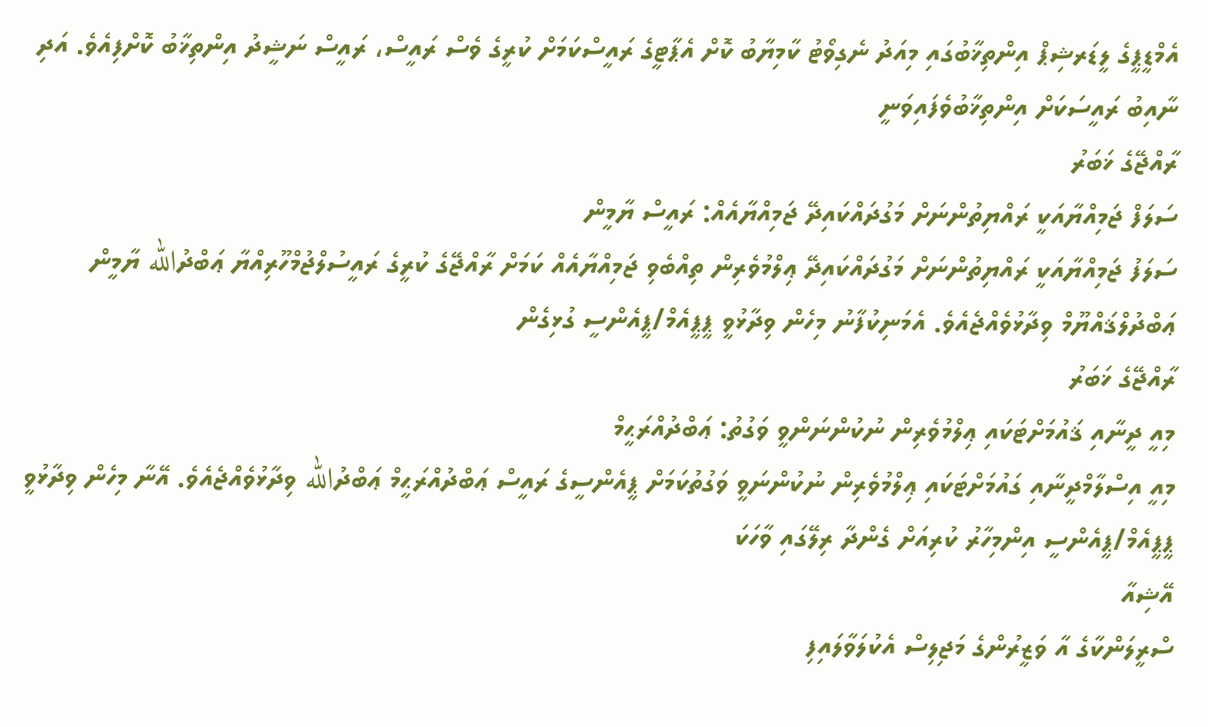އެމްޑީޕީގެ ލީޑަރޝިޕް އިންތިޚާބުގައި މިއަދު ނެގިވޯޓު ކާމިޔާބު ކޮށް އެޕާޓީގެ ރައީސްކަމަށް ކުރީގެ ވެސް ރައީސް، ރައީސް ނަޝީދު އިންތިޚާބު ކޮށްފިއެވެ. އަދި ނާއިބު ރައީސަކަށް އިންތިޚާބުވެފައިވަނީ
ރާއްޖޭގެ ޚަބަރު
ސަލަފް ޖަމިއްޔާއަކީ ރައްޔިތުންނަށް މަގުދައްކައިދޭ ޖަމިއްޔާއެއް: ރައީސް ޔާމީން
ސަލަފު ޖަމިއްޔާއަކީ ރައްޔިތުންނަށް މަގުދައްކައިދޭ ޢިލްމުވެރިން ތިއްބެވި ޖަމިއްޔާއެއް ކަމަށް ރާއްޖޭގެ ކުރީގެ ރައީސުލްޖުމްހޫރިއްޔާ ޢަބްދުالله ޔާމީން ޢަބްދުލްޤައްޔޫމް ވިދާޅުވެއްޖެއެވެ. އެމަނިކުފާނު މިހެން ވިދާޅުވީ ޕީޕީއެމް/ޕީއެންސީ ގުޅިގެން
ރާއްޖޭގެ ޚަބަރު
މިއީ ދީނާއި ޤައުމަށްޓަކައި ޢިލްމުވެރިން ނުކުންނަންވީ ވަގުތު: ޢަބްދުއްރަޙީމް
މިއީ އިސްލާމްދީނާއި ގައުމަށްޓަކައި ޢިލްމުވެރިން ނުކުންނަވީ ވަގުތުކަމަށް ޕީއެންސީގެ ރައީސް ޢަބްދުއްރަޙީމް ޢަބްދުالله ވިދާޅުވެއްޖެއެވެ. އޭނާ މިހެން ވިދާޅުވީ ޕީޕީއެމް/ޕީއެންސީ އިންމިހާރު ކުރިއަށް ގެންދާ ރިލޭގައި ވާހަކަ
އޭޝިއާ
ސްރީލަންކާގެ އާ ވަޒީރުންގެ މަޖިލިސް އެކުލަވާލައިފި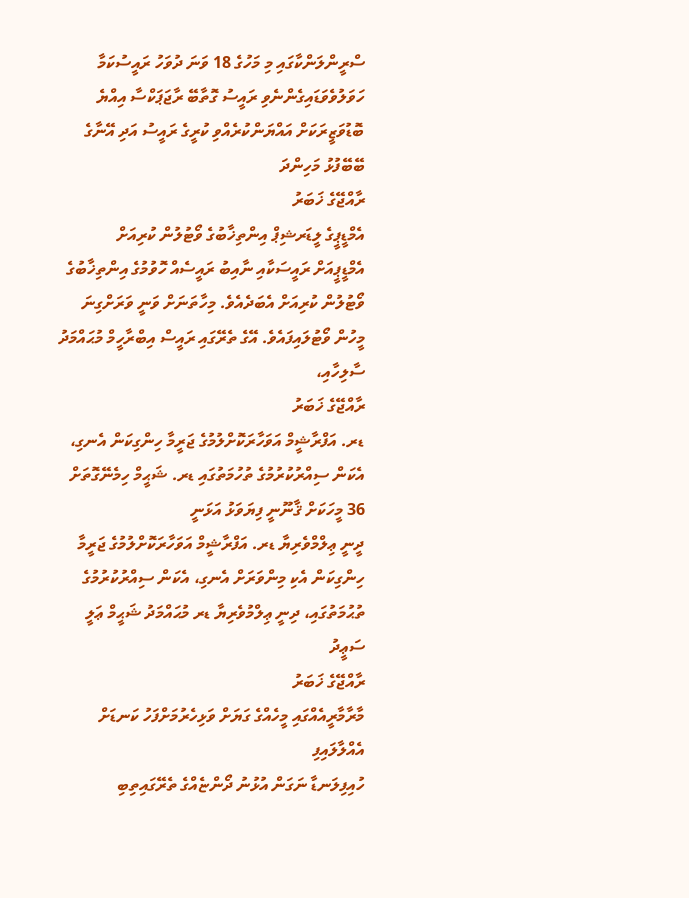ސްރީންލަންކާގައި މި މަހުގެ 18 ވަނަ ދުވަހު ރައީސުކަމާ ހަވަލުވެވަޑައިގެންނެވި ރައީސު ގޮތާބޭ ރާޖަޕަކްސާ އިއްޔެ ބޮޑުވަޒީރަކަށް އައްޔަންކުރެއްވި ކުރީގެ ރައީސު އަދި އޭނާގެ ބޭބޭފުޅު މަހިންދަ
ރާއްޖޭގެ ޚަބަރު
އެމްޑީޕީގެ ލީޑަރޝިޕް އިންތިޚާބުގެ ވޯޓުލުން ކުރިއަށް
އެމްޑީޕީއަށް ރައީސަކާއި ނާއިބު ރައީސެއް ހޮވުމުގެ އިންތިޚާބުގެ ވޯޓުލުން ކުރިއަށް އެބަދެއެވެ. މިހާތަނަށް ވަނީ ވަރަށްގިނަ މީހުން ވޯޓުލައިފައެވެ. އޭގެ ތެރޭގައި ރައީސް އިބްރާހީމް މުޙައްމަދު ސާލިހާއި،
ރާއްޖޭގެ ޚަބަރު
ޑރ. އަފްރާޝީމް އަވަހާރަކޮށްލުމުގެ ޖަރީމާ ހިންގިކަން އެނގި، އެކަން ސިއްރުކުރުމުގެ ތުހުމަތުގައި ޑރ. ޝަޙީމް ހިމެނޭގޮތަށް 36 މީހަކަށް ޤާނޫނީ ފިޔަވަޅު އަޅަނީ
ދީނީ ޢިލްމްވެރިޔާ ޑރ. އަފްރާޝީމް އަވަހާރަކޮށްލުމުގެ ޖަރީމާ ހިންގިކަން އެކި މިންވަރަށް އެނގި، އެކަން ސިއްރުކުރުމުގެ ތުޙުމަތުގައި، ދިނީ ޢިލްމުވެރިޔާ ޑރ މުޙައްމަދު ޝަޙީމް ޢަލީ ސަޢީދު
ރާއްޖޭގެ ޚަބަރު
މާރާމާރީއެއްގައި މީހެއްގެ ގަޔަށް ވަޅިހެރުމަށްފަހު ކަނޑަށް އެއްލާލައިފި
ހުއިފިލަނޑާ ނަގަން އުޅުނު ދޯންޏެއްގެ ތެރޭގައިތިބި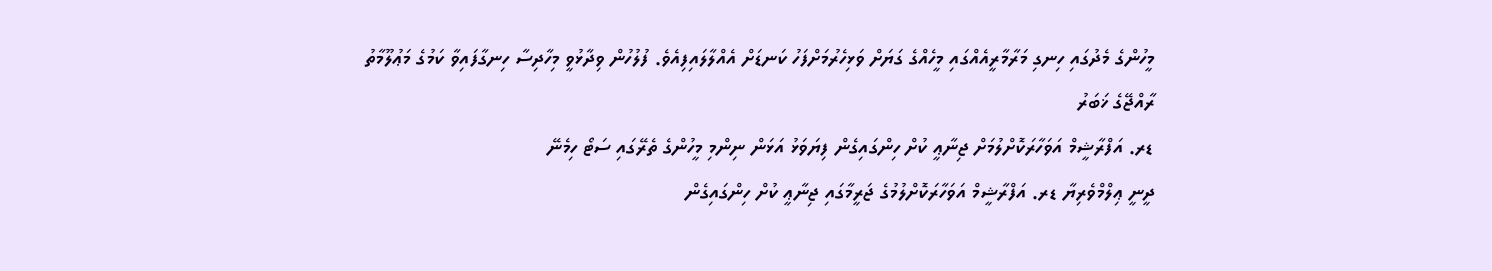މީހުންގެ މެދުގައި ހިނގި މަރާމާރީއެއްގައި މީހެއްގެ ގަޔަށް ވަޅިހެރުމަށްފަހު ކަނޑަށް އެއްލާލައިފިއެވެ. ފުލުހުން ވިދާޅުވީ މިހާދިސާ ހިނގާފައިވާ ކަމުގެ މަޢުލޫމާތު
ރާއްޖޭގެ ޚަބަރު
ޑރ. އަފްރާޝީމް އަވަހާރަކޮށްލުމަށް ޖިނާޢީ ކުށް ހިންގައިގެން ފިޔަވަޅު އަޅަން ނިންމި މީހުންގެ ތެރޭގައި ސަޓޯ ހިމެނޭ
ދީނީ ޢިލްމްވެރިޔާ ޑރ. އަފްރާޝީމް އަވަހާރަކޮށްލުމުގެ ޖަރީމާގައި ޖިނާޢީ ކުށް ހިންގައިގެން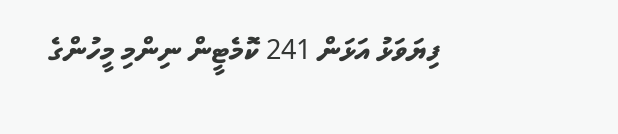ފިޔަވަޅު އަޅަން 241 ކޮމެޓީން ނިންމި މީހުންގެ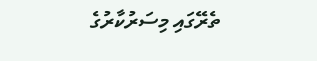ތެރޭގައި މިސަރުކާރުގެ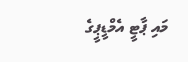މައި ޕާޓީ އެމްޑީޕީގެ